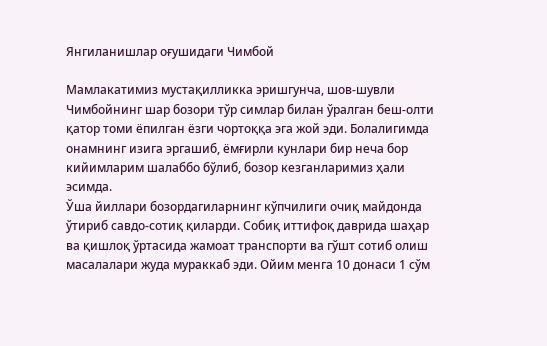Янгиланишлар оғушидаги Чимбой

Мамлакатимиз мустақилликка эришгунча, шов-шувли Чимбойнинг шар бозори тўр симлар билан ўралган беш-олти қатор томи ёпилган ёзги чортоққа эга жой эди. Болалигимда онамнинг изига эргашиб, ёмғирли кунлари бир неча бор кийимларим шалаббо бўлиб, бозор кезганларимиз ҳали эсимда.
Ўша йиллари бозордагиларнинг кўпчилиги очиқ майдонда ўтириб савдо-сотиқ қиларди. Собиқ иттифоқ даврида шаҳар ва қишлоқ ўртасида жамоат транспорти ва гўшт сотиб олиш масалалари жуда мураккаб эди. Ойим менга 10 донаси 1 сўм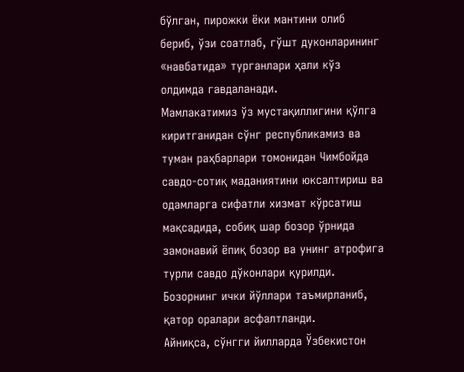бўлган, пирожки ёки мантини олиб бериб, ўзи соатлаб, гўшт дуконларининг «навбатида» турганлари ҳали кўз олдимда гавдаланади.
Мамлакатимиз ўз мустақиллигини қўлга киритганидан сўнг республикамиз ва туман раҳбарлари томонидан Чимбойда савдо-сотиқ маданиятини юксалтириш ва одамларга сифатли хизмат кўрсатиш мақсадида, собиқ шар бозор ўрнида замонавий ёпиқ бозор ва унинг атрофига турли савдо дўконлари қурилди. Бозорнинг ички йўллари таъмирланиб, қатор оралари асфалтланди.
Айниқса, сўнгги йилларда Ўзбекистон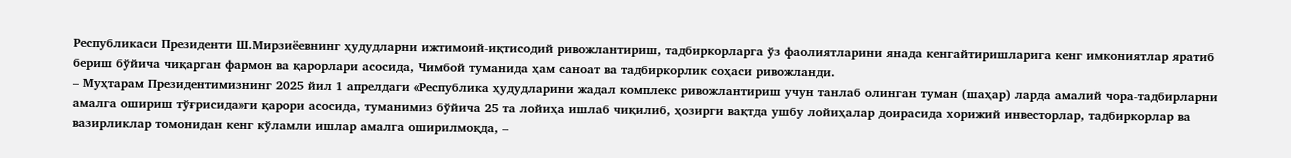Республикаси Президенти Ш.Мирзиёевнинг ҳудудларни ижтимоий-иқтисодий ривожлантириш, тадбиркорларга ўз фаолиятларини янада кенгайтиришларига кенг имкониятлар яратиб бериш бўйича чиқарган фармон ва қарорлари асосида, Чимбой туманида ҳам саноат ва тадбиркорлик соҳаси ривожланди.
– Муҳтарам Президентимизнинг 2025 йил 1 апрелдаги «Республика ҳудудларини жадал комплекс ривожлантириш учун танлаб олинган туман (шаҳар) ларда амалий чора-тадбирларни амалга ошириш тўғрисида»ги қарори асосида, туманимиз бўйича 25 та лойиҳа ишлаб чиқилиб, ҳозирги вақтда ушбу лойиҳалар доирасида хорижий инвесторлар, тадбиркорлар ва вазирликлар томонидан кенг кўламли ишлар амалга оширилмоқда, –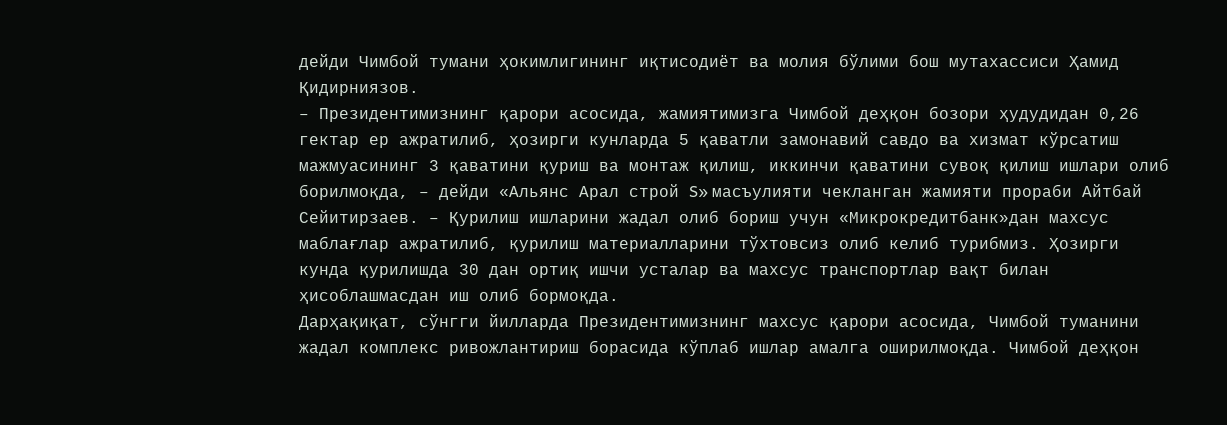дейди Чимбой тумани ҳокимлигининг иқтисодиёт ва молия бўлими бош мутахассиси Ҳамид Қидирниязов.
– Президентимизнинг қарори асосида, жамиятимизга Чимбой деҳқон бозори ҳудудидан 0,26 гектар ер ажратилиб, ҳозирги кунларда 5 қаватли замонавий савдо ва хизмат кўрсатиш мажмуасининг 3 қаватини қуриш ва монтаж қилиш, иккинчи қаватини сувоқ қилиш ишлари олиб борилмоқда, – дейди «Альянс Арал строй S» масъулияти чекланган жамияти прораби Айтбай Сейитирзаев. – Қурилиш ишларини жадал олиб бориш учун «Микрокредитбанк»дан махсус маблағлар ажратилиб, қурилиш материалларини тўхтовсиз олиб келиб турибмиз. Ҳозирги кунда қурилишда 30 дан ортиқ ишчи усталар ва махсус транспортлар вақт билан ҳисоблашмасдан иш олиб бормоқда.
Дарҳақиқат, сўнгги йилларда Президентимизнинг махсус қарори асосида, Чимбой туманини жадал комплекс ривожлантириш борасида кўплаб ишлар амалга оширилмоқда. Чимбой деҳқон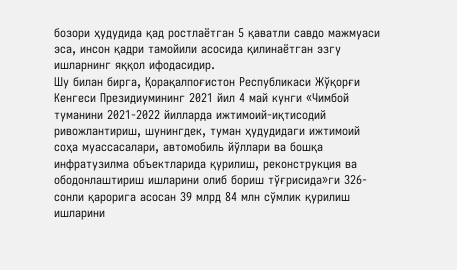бозори ҳудудида қад ростлаётган 5 қаватли савдо мажмуаси эса, инсон қадри тамойили асосида қилинаётган эзгу ишларнинг яққол ифодасидир.
Шу билан бирга, Қорақалпоғистон Республикаси Жўқорғи Кенгеси Президиумининг 2021 йил 4 май кунги «Чимбой туманини 2021-2022 йилларда ижтимоий-иқтисодий ривожлантириш, шунингдек, туман ҳудудидаги ижтимоий соҳа муассасалари, автомобиль йўллари ва бошқа инфратузилма объектларида қурилиш, реконструкция ва ободонлаштириш ишларини олиб бориш тўғрисида»ги 326-сонли қарорига асосан 39 млрд 84 млн сўмлик қурилиш ишларини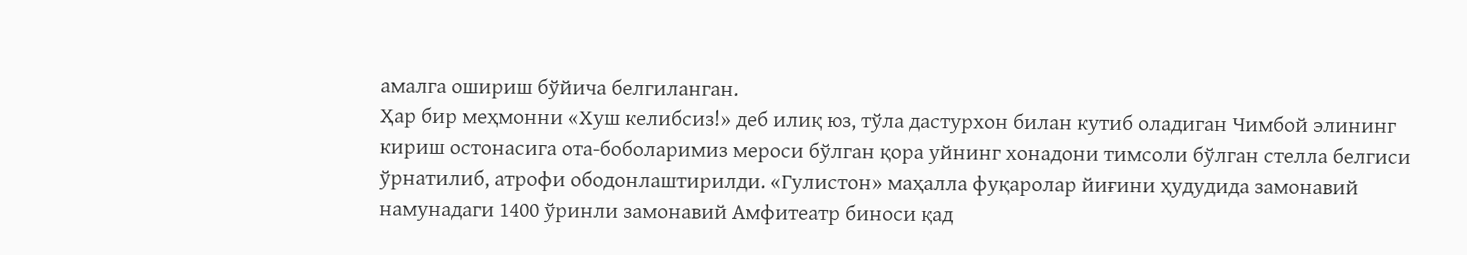амалга ошириш бўйича белгиланган.
Ҳар бир меҳмонни «Хуш келибсиз!» деб илиқ юз, тўла дастурхон билан кутиб оладиган Чимбой элининг кириш остонасига ота-боболаримиз мероси бўлган қора уйнинг хонадони тимсоли бўлган стелла белгиси ўрнатилиб, атрофи ободонлаштирилди. «Гулистон» маҳалла фуқаролар йиғини ҳудудида замонавий намунадаги 1400 ўринли замонавий Амфитеатр биноси қад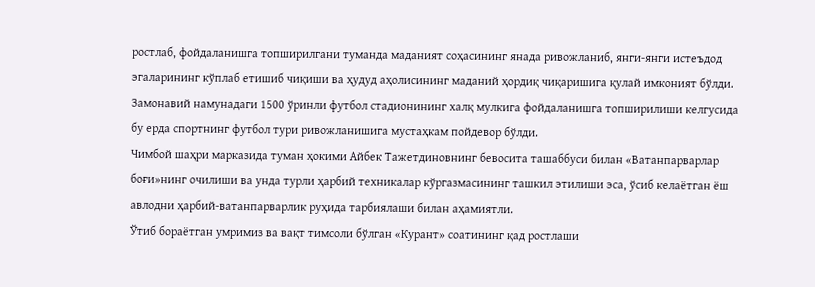ростлаб, фойдаланишга топширилгани туманда маданият соҳасининг янада ривожланиб, янги-янги истеъдод эгаларининг кўплаб етишиб чиқиши ва ҳудуд аҳолисининг маданий ҳордиқ чиқаришига қулай имконият бўлди.
Замонавий намунадаги 1500 ўринли футбол стадионининг халқ мулкига фойдаланишга топширилиши келгусида бу ерда спортнинг футбол тури ривожланишига мустаҳкам пойдевор бўлди.
Чимбой шаҳри марказида туман ҳокими Айбек Тажетдиновнинг бевосита ташаббуси билан «Ватанпарварлар боғи»нинг очилиши ва унда турли ҳарбий техникалар кўргазмасининг ташкил этилиши эса, ўсиб келаётган ёш авлодни ҳарбий-ватанпарварлик руҳида тарбиялаши билан аҳамиятли.
Ўтиб бораётган умримиз ва вақт тимсоли бўлган «Курант» соатининг қад ростлаши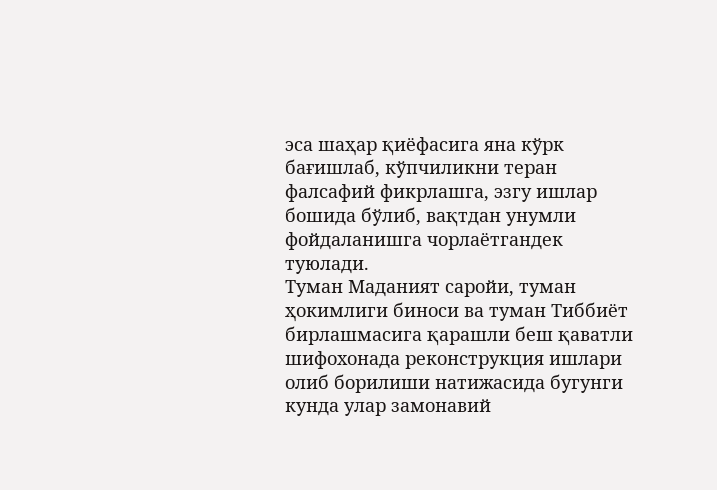эса шаҳар қиёфасига яна кўрк бағишлаб, кўпчиликни теран фалсафий фикрлашга, эзгу ишлар бошида бўлиб, вақтдан унумли фойдаланишга чорлаётгандек туюлади.
Туман Маданият саройи, туман ҳокимлиги биноси ва туман Тиббиёт бирлашмасига қарашли беш қаватли шифохонада реконструкция ишлари олиб борилиши натижасида бугунги кунда улар замонавий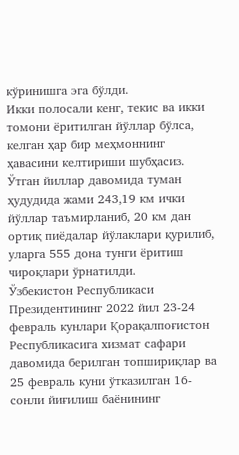кўринишга эга бўлди.
Икки полосали кенг, текис ва икки томони ёритилган йўллар бўлса, келган ҳар бир меҳмоннинг ҳавасини келтириши шубҳасиз. Ўтган йиллар давомида туман ҳудудида жами 243,19 км ички йўллар таъмирланиб, 20 км дан ортиқ пиёдалар йўлаклари қурилиб, уларга 555 дона тунги ёритиш чироқлари ўрнатилди.
Ўзбекистон Республикаси Президентининг 2022 йил 23-24 февраль кунлари Қорақалпоғистон Республикасига хизмат сафари давомида берилган топшириқлар ва
25 февраль куни ўтказилган 16-сонли йиғилиш баёнининг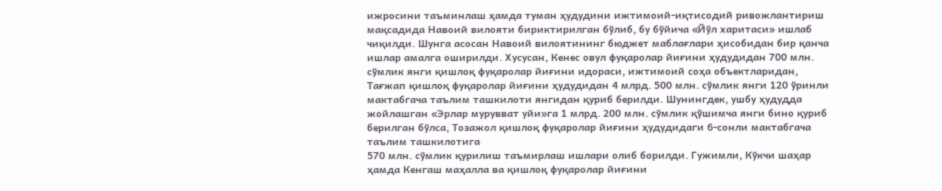ижросини таъминлаш ҳамда туман ҳудудини ижтимоий-иқтисодий ривожлантириш мақсадида Навоий вилояти бириктирилган бўлиб, бу бўйича «Йўл харитаси» ишлаб чиқилди. Шунга асосан Навоий вилоятининг бюджет маблағлари ҳисобидан бир қанча ишлар амалга оширилди. Хусусан, Кенес овул фуқаролар йиғини ҳудудидан 700 млн. сўмлик янги қишлоқ фуқаролар йиғини идораси, ижтимоий соҳа объектларидан, Тағжап қишлоқ фуқаролар йиғини ҳудудидан 4 млрд. 500 млн. сўмлик янги 120 ўринли мактабгача таълим ташкилоти янгидан қуриб берилди. Шунингдек, ушбу ҳудудда жойлашган «Эрлар мурувват уйи»га 1 млрд. 200 млн. сўмлик қўшимча янги бино қуриб берилган бўлса, Тозажол қишлоқ фуқаролар йиғини ҳудудидаги 6-сонли мактабгача таълим ташкилотига
570 млн. сўмлик қурилиш таъмирлаш ишлари олиб борилди. Гужимли, Кўкчи шаҳар ҳамда Кенгаш маҳалла ва қишлоқ фуқаролар йиғини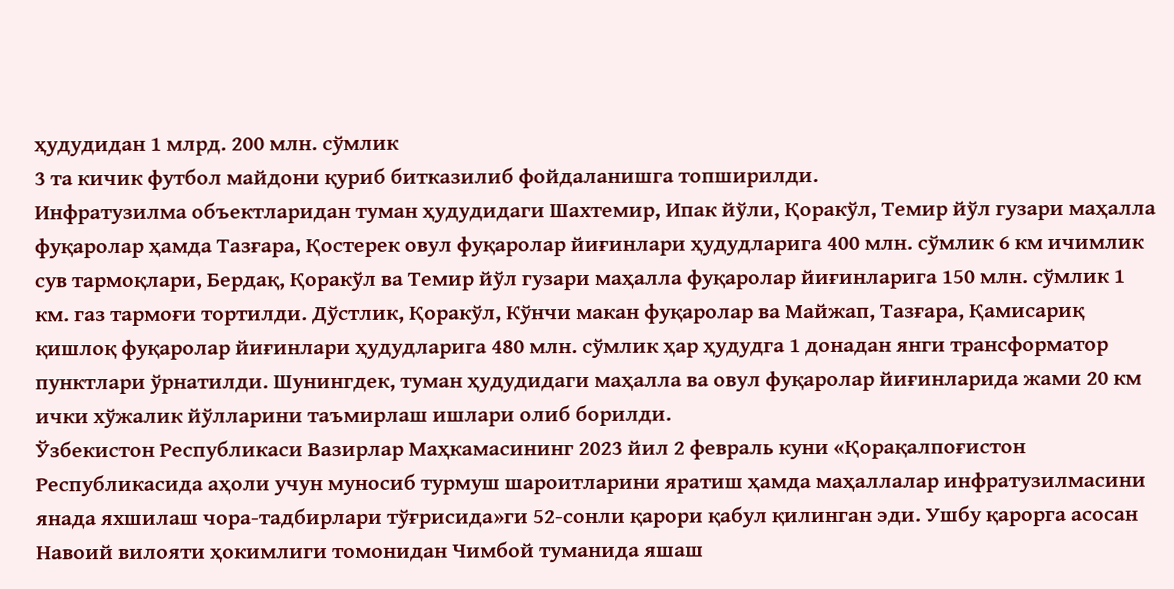ҳудудидан 1 млрд. 200 млн. сўмлик
3 та кичик футбол майдони қуриб битказилиб фойдаланишга топширилди.
Инфратузилма объектларидан туман ҳудудидаги Шахтемир, Ипак йўли, Қоракўл, Темир йўл гузари маҳалла фуқаролар ҳамда Тазғара, Қостерек овул фуқаролар йиғинлари ҳудудларига 400 млн. сўмлик 6 км ичимлик сув тармоқлари, Бердақ, Қоракўл ва Темир йўл гузари маҳалла фуқаролар йиғинларига 150 млн. сўмлик 1 км. газ тармоғи тортилди. Дўстлик, Қоракўл, Кўнчи макан фуқаролар ва Майжап, Тазғара, Қамисариқ қишлоқ фуқаролар йиғинлари ҳудудларига 480 млн. сўмлик ҳар ҳудудга 1 донадан янги трансформатор пунктлари ўрнатилди. Шунингдек, туман ҳудудидаги маҳалла ва овул фуқаролар йиғинларида жами 20 км ички хўжалик йўлларини таъмирлаш ишлари олиб борилди.
Ўзбекистон Республикаси Вазирлар Маҳкамасининг 2023 йил 2 февраль куни «Қорақалпоғистон Республикасида аҳоли учун муносиб турмуш шароитларини яратиш ҳамда маҳаллалар инфратузилмасини янада яхшилаш чора-тадбирлари тўғрисида»ги 52-сонли қарори қабул қилинган эди. Ушбу қарорга асосан Навоий вилояти ҳокимлиги томонидан Чимбой туманида яшаш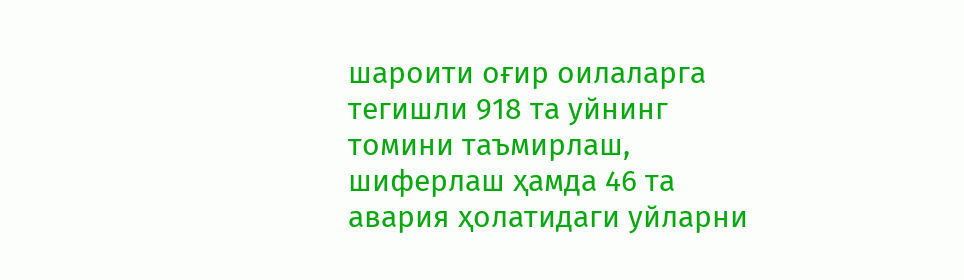шароити оғир оилаларга тегишли 918 та уйнинг томини таъмирлаш, шиферлаш ҳамда 46 та авария ҳолатидаги уйларни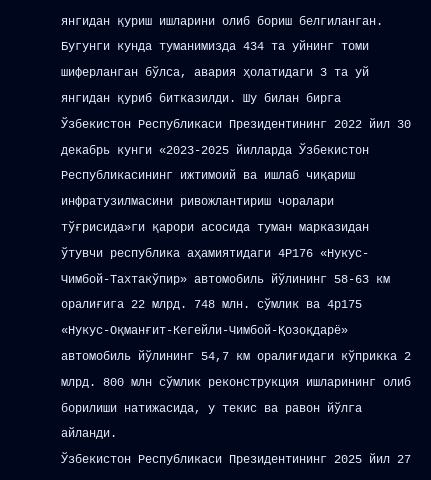янгидан қуриш ишларини олиб бориш белгиланган.
Бугунги кунда туманимизда 434 та уйнинг томи шиферланган бўлса, авария ҳолатидаги 3 та уй янгидан қуриб битказилди. Шу билан бирга Ўзбекистон Республикаси Президентининг 2022 йил 30 декабрь кунги «2023-2025 йилларда Ўзбекистон Республикасининг ижтимоий ва ишлаб чиқариш инфратузилмасини ривожлантириш чоралари тўғрисида»ги қарори асосида туман марказидан ўтувчи республика аҳамиятидаги 4Р176 «Нукус-Чимбой-Тахтакўпир» автомобиль йўлининг 58-63 км оралиғига 22 млрд. 748 млн. сўмлик ва 4р175 «Нукус-Оқманғит-Кегейли-Чимбой-Қозоқдарё» автомобиль йўлининг 54,7 км оралиғидаги кўприкка 2 млрд. 800 млн сўмлик реконструкция ишларининг олиб борилиши натижасида, у текис ва равон йўлга айланди.
Ўзбекистон Республикаси Президентининг 2025 йил 27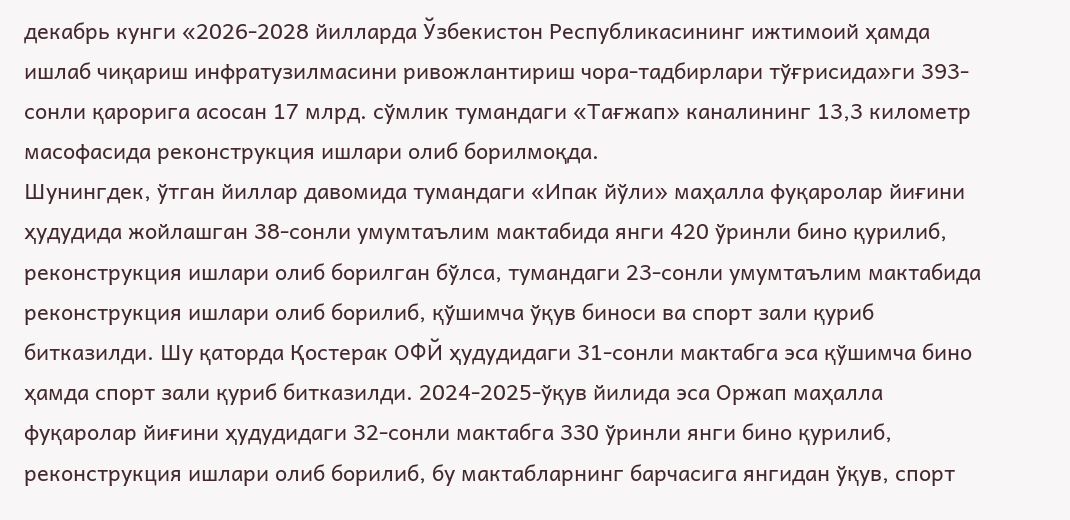декабрь кунги «2026-2028 йилларда Ўзбекистон Республикасининг ижтимоий ҳамда ишлаб чиқариш инфратузилмасини ривожлантириш чора-тадбирлари тўғрисида»ги 393-сонли қарорига асосан 17 млрд. сўмлик тумандаги «Тағжап» каналининг 13,3 километр масофасида реконструкция ишлари олиб борилмоқда.
Шунингдек, ўтган йиллар давомида тумандаги «Ипак йўли» маҳалла фуқаролар йиғини ҳудудида жойлашган 38-сонли умумтаълим мактабида янги 420 ўринли бино қурилиб, реконструкция ишлари олиб борилган бўлса, тумандаги 23-сонли умумтаълим мактабида реконструкция ишлари олиб борилиб, қўшимча ўқув биноси ва спорт зали қуриб битказилди. Шу қаторда Қостерак ОФЙ ҳудудидаги 31-сонли мактабга эса қўшимча бино ҳамда спорт зали қуриб битказилди. 2024-2025-ўқув йилида эса Оржап маҳалла фуқаролар йиғини ҳудудидаги 32-сонли мактабга 330 ўринли янги бино қурилиб, реконструкция ишлари олиб борилиб, бу мактабларнинг барчасига янгидан ўқув, спорт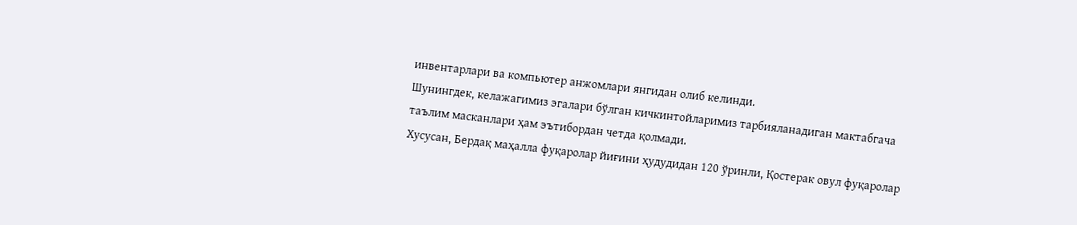инвентарлари ва компьютер анжомлари янгидан олиб келинди.
Шунингдек, келажагимиз эгалари бўлган кичкинтойларимиз тарбияланадиган мактабгача таълим масканлари ҳам эътибордан четда қолмади.
Хусусан, Бердақ маҳалла фуқаролар йиғини ҳудудидан 120 ўринли, Қостерак овул фуқаролар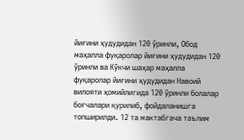йиғини ҳудудидан 120 ўринли, Обод маҳалла фуқаролар йиғини ҳудудидан 120 ўринли ва Кўкчи шаҳар маҳалла фуқаролар йиғини ҳудудидан Навоий вилояти ҳомийлигида 120 ўринли болалар боғчалари қурилиб, фойдаланишга топширилди. 12 та мактабгача таълим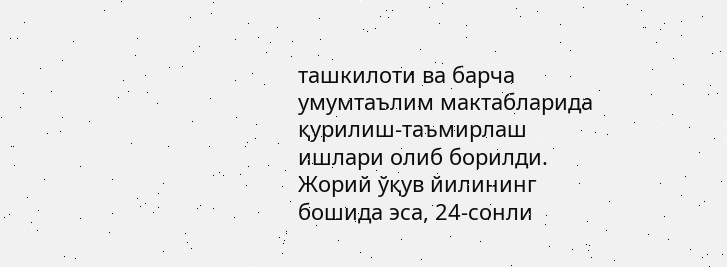ташкилоти ва барча умумтаълим мактабларида қурилиш-таъмирлаш ишлари олиб борилди. Жорий ўқув йилининг бошида эса, 24-сонли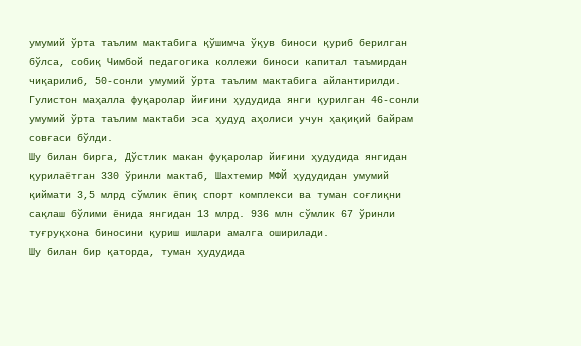умумий ўрта таълим мактабига қўшимча ўқув биноси қуриб берилган бўлса, собиқ Чимбой педагогика коллежи биноси капитал таъмирдан чиқарилиб, 50-сонли умумий ўрта таълим мактабига айлантирилди. Гулистон маҳалла фуқаролар йиғини ҳудудида янги қурилган 46-сонли умумий ўрта таълим мактаби эса ҳудуд аҳолиси учун ҳақиқий байрам совғаси бўлди.
Шу билан бирга, Дўстлик макан фуқаролар йиғини ҳудудида янгидан қурилаётган 330 ўринли мактаб, Шахтемир МФЙ ҳудудидан умумий қиймати 3,5 млрд сўмлик ёпиқ спорт комплекси ва туман соғлиқни сақлаш бўлими ёнида янгидан 13 млрд. 936 млн сўмлик 67 ўринли туғруқхона биносини қуриш ишлари амалга оширилади.
Шу билан бир қаторда, туман ҳудудида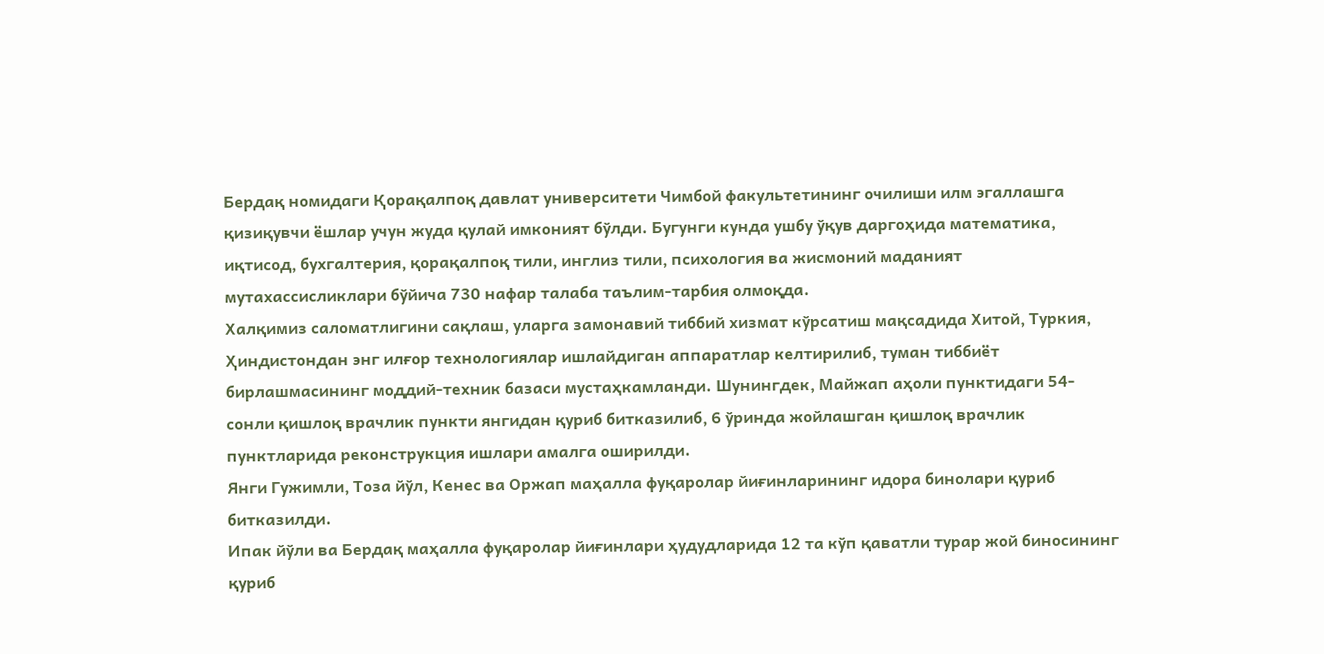Бердақ номидаги Қорақалпоқ давлат университети Чимбой факультетининг очилиши илм эгаллашга қизиқувчи ёшлар учун жуда қулай имконият бўлди. Бугунги кунда ушбу ўқув даргоҳида математика, иқтисод, бухгалтерия, қорақалпоқ тили, инглиз тили, психология ва жисмоний маданият мутахассисликлари бўйича 730 нафар талаба таълим-тарбия олмоқда.
Халқимиз саломатлигини сақлаш, уларга замонавий тиббий хизмат кўрсатиш мақсадида Хитой, Туркия, Ҳиндистондан энг илғор технологиялар ишлайдиган аппаратлар келтирилиб, туман тиббиёт бирлашмасининг моддий-техник базаси мустаҳкамланди. Шунингдек, Майжап аҳоли пунктидаги 54-сонли қишлоқ врачлик пункти янгидан қуриб битказилиб, 6 ўринда жойлашган қишлоқ врачлик пунктларида реконструкция ишлари амалга оширилди.
Янги Гужимли, Тоза йўл, Кенес ва Оржап маҳалла фуқаролар йиғинларининг идора бинолари қуриб битказилди.
Ипак йўли ва Бердақ маҳалла фуқаролар йиғинлари ҳудудларида 12 та кўп қаватли турар жой биносининг қуриб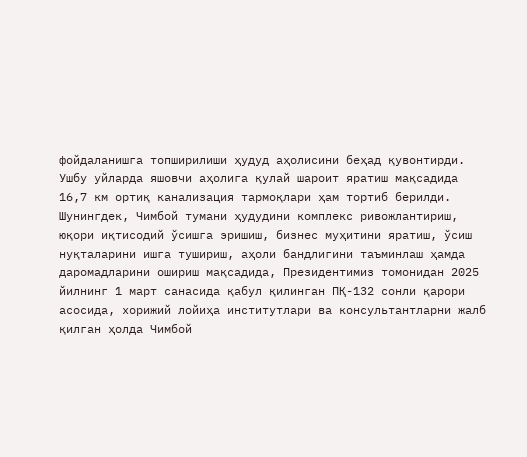фойдаланишга топширилиши ҳудуд аҳолисини беҳад қувонтирди. Ушбу уйларда яшовчи аҳолига қулай шароит яратиш мақсадида 16,7 км ортиқ канализация тармоқлари ҳам тортиб берилди.
Шунингдек, Чимбой тумани ҳудудини комплекс ривожлантириш, юқори иқтисодий ўсишга эришиш, бизнес муҳитини яратиш, ўсиш нуқталарини ишга тушириш, аҳоли бандлигини таъминлаш ҳамда даромадларини ошириш мақсадида, Президентимиз томонидан 2025 йилнинг 1 март санасида қабул қилинган ПҚ-132 сонли қарори асосида, хорижий лойиҳа институтлари ва консультантларни жалб қилган ҳолда Чимбой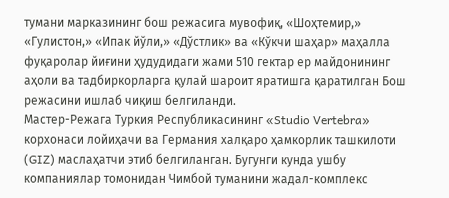тумани марказининг бош режасига мувофиқ, «Шоҳтемир,» «Гулистон,» «Ипак йўли,» «Дўстлик» ва «Кўкчи шаҳар» маҳалла фуқаролар йиғини ҳудудидаги жами 510 гектар ер майдонининг аҳоли ва тадбиркорларга қулай шароит яратишга қаратилган Бош режасини ишлаб чиқиш белгиланди.
Мастер-Режага Туркия Республикасининг «Studio Vertebra» корхонаси лойиҳачи ва Германия халқаро ҳамкорлик ташкилоти (GIZ) маслаҳатчи этиб белгиланган. Бугунги кунда ушбу компаниялар томонидан Чимбой туманини жадал-комплекс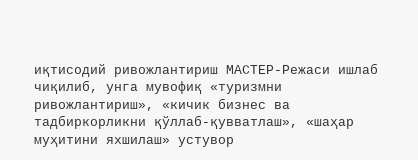иқтисодий ривожлантириш МАСТЕР-Режаси ишлаб чиқилиб, унга мувофиқ «туризмни ривожлантириш», «кичик бизнес ва тадбиркорликни қўллаб-қувватлаш», «шаҳар муҳитини яхшилаш» устувор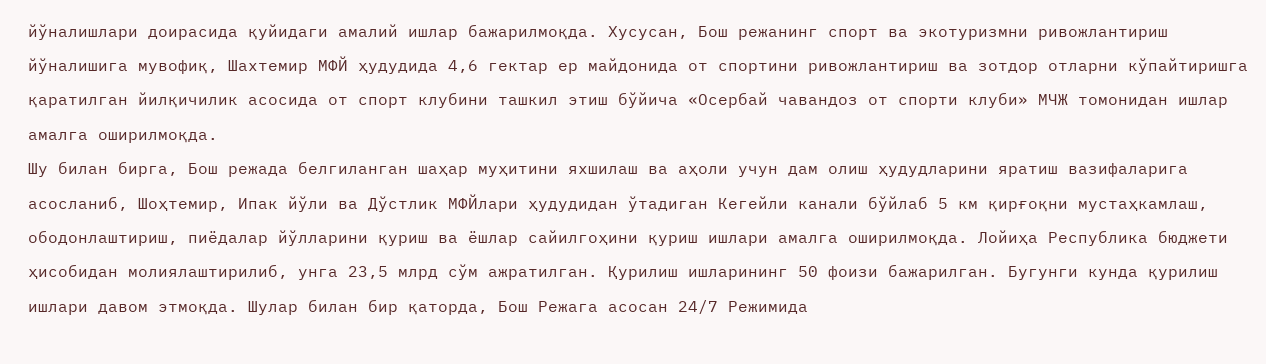йўналишлари доирасида қуйидаги амалий ишлар бажарилмоқда. Хусусан, Бош режанинг спорт ва экотуризмни ривожлантириш йўналишига мувофиқ, Шахтемир МФЙ ҳудудида 4,6 гектар ер майдонида от спортини ривожлантириш ва зотдор отларни кўпайтиришга қаратилган йилқичилик асосида от спорт клубини ташкил этиш бўйича «Осербай чавандоз от спорти клуби» МЧЖ томонидан ишлар амалга оширилмоқда.
Шу билан бирга, Бош режада белгиланган шаҳар муҳитини яхшилаш ва аҳоли учун дам олиш ҳудудларини яратиш вазифаларига асосланиб, Шоҳтемир, Ипак йўли ва Дўстлик МФЙлари ҳудудидан ўтадиган Кегейли канали бўйлаб 5 км қирғоқни мустаҳкамлаш, ободонлаштириш, пиёдалар йўлларини қуриш ва ёшлар сайилгоҳини қуриш ишлари амалга оширилмоқда. Лойиҳа Республика бюджети ҳисобидан молиялаштирилиб, унга 23,5 млрд сўм ажратилган. Қурилиш ишларининг 50 фоизи бажарилган. Бугунги кунда қурилиш ишлари давом этмоқда. Шулар билан бир қаторда, Бош Режага асосан 24/7 Режимида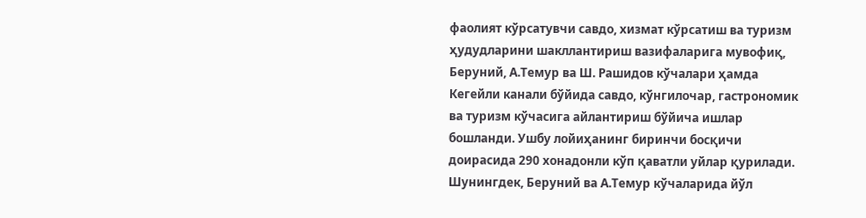фаолият кўрсатувчи савдо, хизмат кўрсатиш ва туризм ҳудудларини шакллантириш вазифаларига мувофиқ, Беруний, А.Темур ва Ш. Рашидов кўчалари ҳамда Кегейли канали бўйида савдо, кўнгилочар, гастрономик ва туризм кўчасига айлантириш бўйича ишлар бошланди. Ушбу лойиҳанинг биринчи босқичи доирасида 290 хонадонли кўп қаватли уйлар қурилади. Шунингдек, Беруний ва А.Темур кўчаларида йўл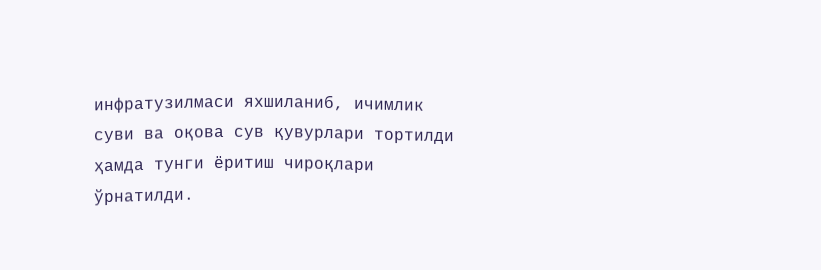инфратузилмаси яхшиланиб, ичимлик суви ва оқова сув қувурлари тортилди ҳамда тунги ёритиш чироқлари ўрнатилди.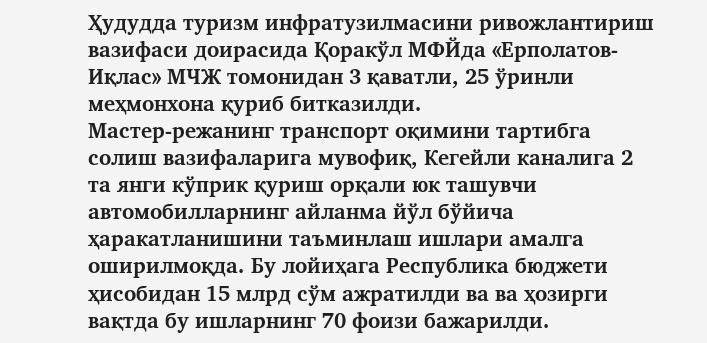Ҳудудда туризм инфратузилмасини ривожлантириш вазифаси доирасида Қоракўл МФЙда «Ерполатов-Иқлас» МЧЖ томонидан 3 қаватли, 25 ўринли меҳмонхона қуриб битказилди.
Мастер-режанинг транспорт оқимини тартибга солиш вазифаларига мувофиқ, Кегейли каналига 2 та янги кўприк қуриш орқали юк ташувчи автомобилларнинг айланма йўл бўйича ҳаракатланишини таъминлаш ишлари амалга оширилмоқда. Бу лойиҳага Республика бюджети ҳисобидан 15 млрд сўм ажратилди ва ва ҳозирги вақтда бу ишларнинг 70 фоизи бажарилди.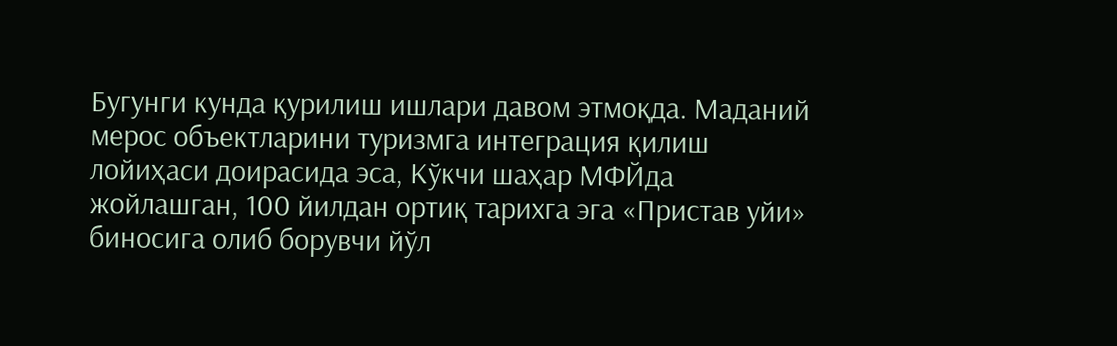Бугунги кунда қурилиш ишлари давом этмоқда. Маданий мерос объектларини туризмга интеграция қилиш лойиҳаси доирасида эса, Кўкчи шаҳар МФЙда жойлашган, 100 йилдан ортиқ тарихга эга «Пристав уйи» биносига олиб борувчи йўл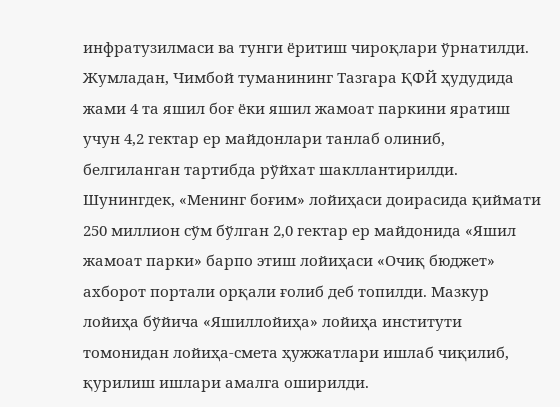инфратузилмаси ва тунги ёритиш чироқлари ўрнатилди. Жумладан, Чимбой туманининг Тазгара ҚФЙ ҳудудида жами 4 та яшил боғ ёки яшил жамоат паркини яратиш учун 4,2 гектар ер майдонлари танлаб олиниб, белгиланган тартибда рўйхат шакллантирилди. Шунингдек, «Менинг боғим» лойиҳаси доирасида қиймати 250 миллион сўм бўлган 2,0 гектар ер майдонида «Яшил жамоат парки» барпо этиш лойиҳаси «Очиқ бюджет» ахборот портали орқали ғолиб деб топилди. Мазкур лойиҳа бўйича «Яшиллойиҳа» лойиҳа институти томонидан лойиҳа-смета ҳужжатлари ишлаб чиқилиб, қурилиш ишлари амалга оширилди.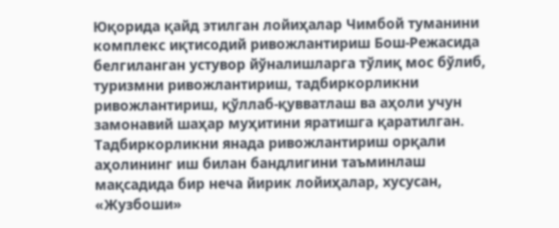Юқорида қайд этилган лойиҳалар Чимбой туманини комплекс иқтисодий ривожлантириш Бош-Режасида белгиланган устувор йўналишларга тўлиқ мос бўлиб, туризмни ривожлантириш, тадбиркорликни ривожлантириш, қўллаб-қувватлаш ва аҳоли учун замонавий шаҳар муҳитини яратишга қаратилган.
Тадбиркорликни янада ривожлантириш орқали аҳолининг иш билан бандлигини таъминлаш мақсадида бир неча йирик лойиҳалар, хусусан, «Жузбоши»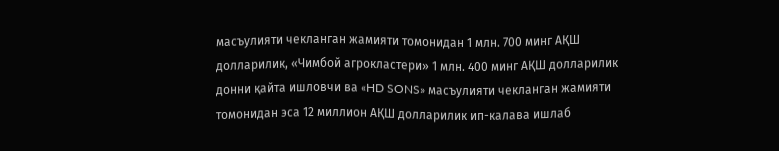масъулияти чекланган жамияти томонидан 1 млн. 700 минг АҚШ долларилик, «Чимбой агрокластери» 1 млн. 400 минг АҚШ долларилик донни қайта ишловчи ва «HD SONS» масъулияти чекланган жамияти томонидан эса 12 миллион АҚШ долларилик ип-калава ишлаб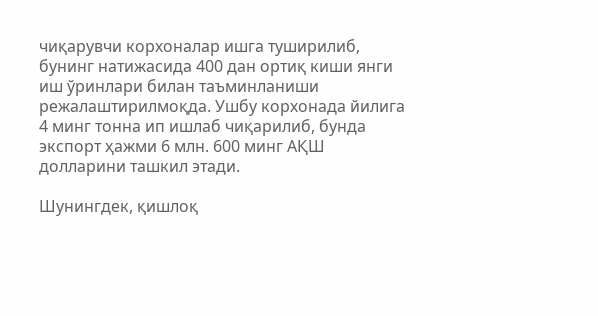чиқарувчи корхоналар ишга туширилиб, бунинг натижасида 400 дан ортиқ киши янги иш ўринлари билан таъминланиши режалаштирилмоқда. Ушбу корхонада йилига 4 минг тонна ип ишлаб чиқарилиб, бунда экспорт ҳажми 6 млн. 600 минг АҚШ долларини ташкил этади.

Шунингдек, қишлоқ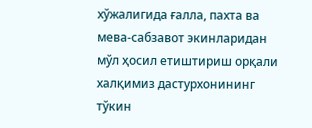хўжалигида ғалла, пахта ва мева-сабзавот экинларидан мўл ҳосил етиштириш орқали халқимиз дастурхонининг тўкин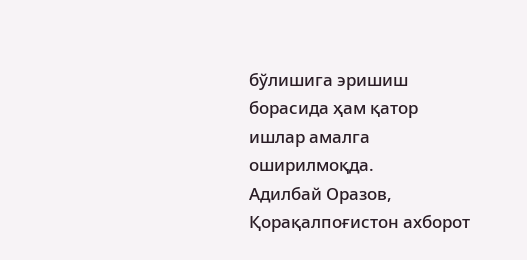бўлишига эришиш борасида ҳам қатор ишлар амалга оширилмоқда.
Адилбай Оразов,
Қорақалпоғистон ахборот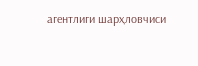агентлиги шарҳловчиси